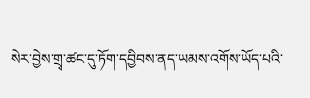སེར་བྱེས་གྲྭ་ཚང་དུ་ཏོག་དབྱིབས་ནད་ཡམས་འགོས་ཡོད་པའི་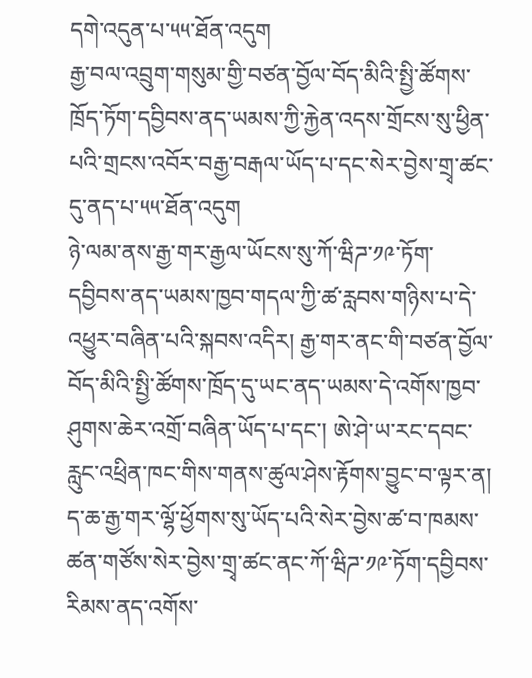དགེ་འདུན་པ་༥༥་ཐོན་འདུག
རྒྱ་བལ་འབྲུག་གསུམ་གྱི་བཙན་བྱོལ་བོད་མིའི་སྤྱི་ཚོགས་ཁྲོད་ཏོག་དབྱིབས་ནད་ཡམས་ཀྱི་རྐྱེན་འདས་གྲོངས་སུ་ཕྱིན་པའི་གྲངས་འབོར་བརྒྱ་བརྒལ་ཡོད་པ་དང་སེར་བྱེས་གྲྭ་ཚང་དུ་ནད་པ་༥༥་ཐོན་འདུག
ཉེ་ལམ་ནས་རྒྱ་གར་རྒྱལ་ཡོངས་སུ་ཀོ་ཝིཌ་༡༩་ཏོག་དབྱིབས་ནད་ཡམས་ཁྱབ་གདལ་ཀྱི་ཚ་རླབས་གཉིས་པ་དེ་འཕྱུར་བཞིན་པའི་སྐབས་འདིར། རྒྱ་གར་ནང་གི་བཙན་བྱོལ་བོད་མིའི་སྤྱི་ཚོགས་ཁྲོད་དུ་ཡང་ནད་ཡམས་དེ་འགོས་ཁྱབ་ཤུགས་ཆེར་འགྲོ་བཞིན་ཡོད་པ་དང་། ཨེ་ཤེ་ཡ་རང་དབང་རླུང་འཕྲིན་ཁང་གིས་གནས་ཚུལ་ཤེས་རྟོགས་བྱུང་བ་ལྟར་ན། ད་ཆ་རྒྱ་གར་ལྷོ་ཕྱོགས་སུ་ཡོད་པའི་སེར་བྱེས་ཚ་བ་ཁམས་ཚན་གཙོས་སེར་བྱེས་གྲྭ་ཚང་ནང་ཀོ་ཝིཌ་༡༩་ཏོག་དབྱིབས་རིམས་ནད་འགོས་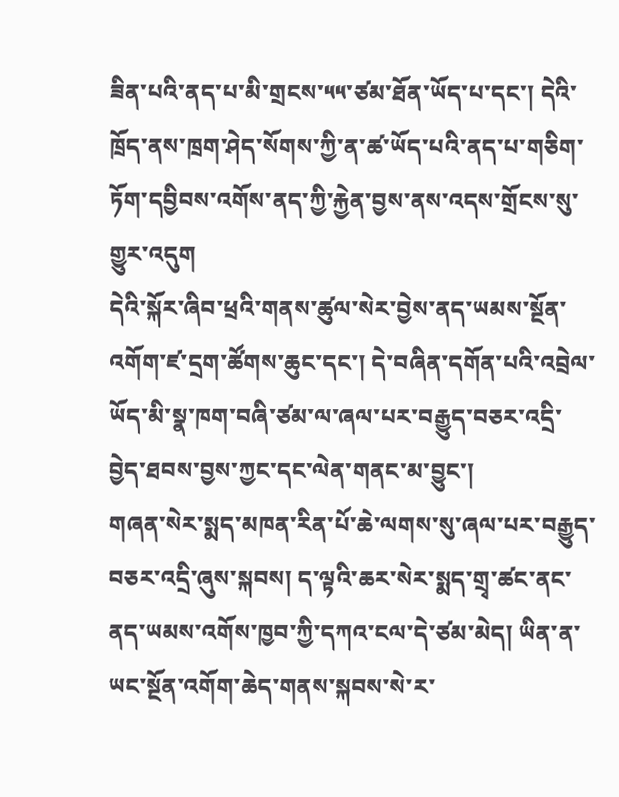ཟིན་པའི་ནད་པ་མི་གྲངས་༥༥་ཙམ་ཐོན་ཡོད་པ་དང་། དེའི་ཁྲོད་ནས་ཁྲག་ཤེད་སོགས་ཀྱི་ན་ཚ་ཡོད་པའི་ནད་པ་གཅིག་ཏོག་དབྱིབས་འགོས་ནད་ཀྱི་རྐྱེན་བྱས་ནས་འདས་གྲོངས་སུ་གྱུར་འདུག
དེའི་སྐོར་ཞིབ་ཕྲའི་གནས་ཚུལ་སེར་བྱེས་ནད་ཡམས་སྔོན་འགོག་ཛ་དྲག་ཚོགས་ཆུང་དང་། དེ་བཞིན་དགོན་པའི་འབྲེལ་ཡོད་མི་སྣ་ཁག་བཞི་ཙམ་ལ་ཞལ་པར་བརྒྱུད་བཅར་འདྲི་བྱེད་ཐབས་བྱས་ཀྱང་དང་ལེན་གནང་མ་བྱུང་།
གཞན་སེར་སྨད་མཁན་རིན་པོ་ཆེ་ལགས་སུ་ཞལ་པར་བརྒྱུད་བཅར་འདྲི་ཞུས་སྐབས། ད་ལྟའི་ཆར་སེར་སྨད་གྲྭ་ཚང་ནང་ནད་ཡམས་འགོས་ཁྱབ་ཀྱི་དཀའ་ངལ་དེ་ཙམ་མེད། ཡིན་ན་ཡང་སྔོན་འགོག་ཆེད་གནས་སྐབས་སེ་ར་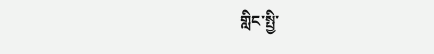གླིང་སྤྱི་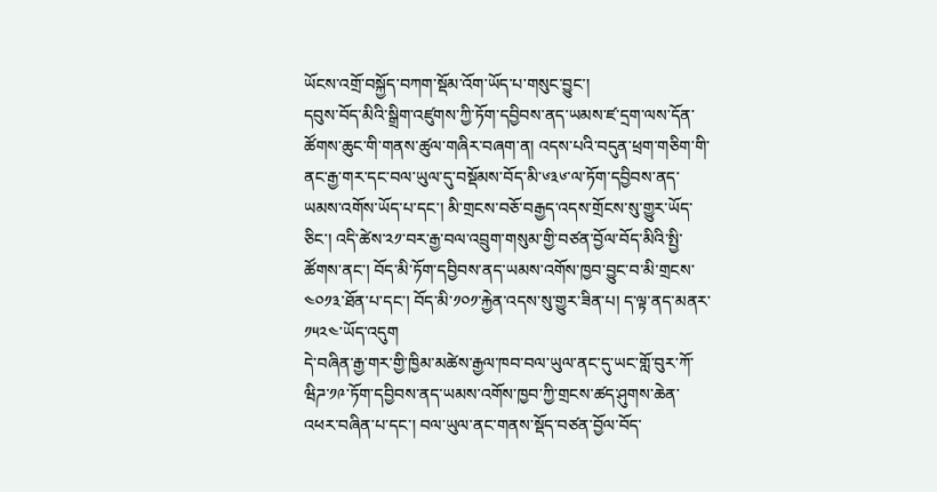ཡོངས་འགྲོ་བསྐྱོད་བཀག་སྡོམ་འོག་ཡོད་པ་གསུང་བྱུང་།
དབུས་བོད་མིའི་སྒྲིག་འཛུགས་ཀྱི་ཏོག་དབྱིབས་ནད་ཡམས་ཛ་དྲག་ལས་དོན་ཚོགས་ཆུང་གི་གནས་ཚུལ་གཞིར་བཞག་ན། འདས་པའི་བདུན་ཕྲག་གཅིག་གི་ནང་རྒྱ་གར་དང་བལ་ཡུལ་དུ་བསྡོམས་བོད་མི་༦༣༦་ལ་ཏོག་དབྱིབས་ནད་ཡམས་འགོས་ཡོད་པ་དང་། མི་གྲངས་བཅོ་བརྒྱད་འདས་གྲོངས་སུ་གྱུར་ཡོད་ཅིང་། འདི་ཚེས་༢༡་བར་རྒྱ་བལ་འབྲུག་གསུམ་གྱི་བཙན་བྱོལ་བོད་མིའི་སྤྱི་ཚོགས་ནང་། བོད་མི་ཏོག་དབྱིབས་ནད་ཡམས་འགོས་ཁྱབ་བྱུང་བ་མི་གྲངས་༤༠༡༣་ཐོན་པ་དང་། བོད་མི་༡༠༡་རྐྱེན་འདས་སུ་གྱུར་ཟིན་པ། ད་ལྟ་ནད་མནར་༡༥༢༤་ཡོད་འདུག
དེ་བཞིན་རྒྱ་གར་གྱི་ཁྱིམ་མཚེས་རྒྱལ་ཁབ་བལ་ཡུལ་ནང་དུ་ཡང་གློ་བུར་ཀོ་ཝིཌ་༡༩་ཏོག་དབྱིབས་ནད་ཡམས་འགོས་ཁྱབ་ཀྱི་གྲངས་ཚད་ཤུགས་ཆེན་འཕར་བཞིན་པ་དང་། བལ་ཡུལ་ནང་གནས་སྡོད་བཙན་བྱོལ་བོད་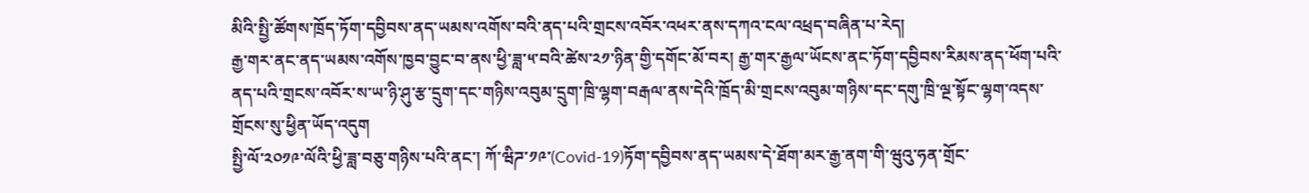མིའི་སྤྱི་ཚོགས་ཁྲོད་ཏོག་དབྱིབས་ནད་ཡམས་འགོས་བའི་ནད་པའི་གྲངས་འབོར་འཕར་ནས་དཀའ་ངལ་འཕྲད་བཞིན་པ་རེད།
རྒྱ་གར་ནང་ནད་ཡམས་འགོས་ཁྱབ་བྱུང་བ་ནས་ཕྱི་ཟླ་༥་བའི་ཚེས་༢༡་ཉིན་གྱི་དགོང་མོ་བར། རྒྱ་གར་རྒྱལ་ཡོངས་ནང་ཏོག་དབྱིབས་རིམས་ནད་ཕོག་པའི་ནད་པའི་གྲངས་འབོར་ས་ཡ་ཉི་ཤུ་རྩ་དྲུག་དང་གཉིས་འབུམ་དྲུག་ཁྲི་ལྷག་བརྒལ་ནས་དེའི་ཁྲོད་མི་གྲངས་འབུམ་གཉིས་དང་དགུ་ཁྲི་ལྔ་སྟོང་ལྷག་འདས་གྲོངས་སུ་ཕྱིན་ཡོད་འདུག
སྤྱི་ལོ་༢༠༡༩་ལོའི་ཕྱི་ཟླ་བཅུ་གཉིས་པའི་ནང་། ཀོ་ཝིཌ་༡༩་(Covid-19)ཏོག་དབྱིབས་ནད་ཡམས་དེ་ཐོག་མར་རྒྱ་ནག་གི་ཝུའུ་ཧན་གྲོང་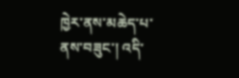ཁྱེར་ནས་མཆེད་པ་ནས་བཟུང་། འདི་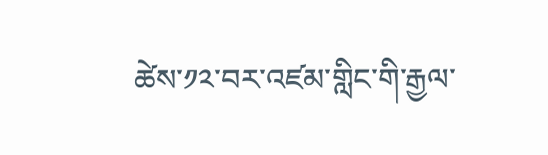ཚེས་༡༢་བར་འཛམ་གླིང་གི་རྒྱལ་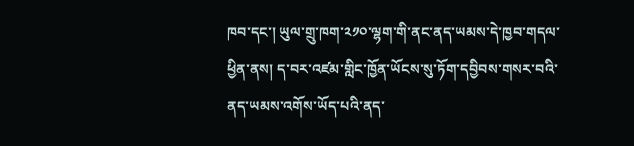ཁབ་དང་། ཡུལ་གྲུ་ཁག་༢༡༠་ལྷག་གི་ནང་ནད་ཡམས་དེ་ཁྱབ་གདལ་ཕྱིན་ནས། ད་བར་འཛམ་གླིང་ཁྱོན་ཡོངས་སུ་ཏོག་དབྱིབས་གསར་བའི་ནད་ཡམས་འགོས་ཡོད་པའི་ནད་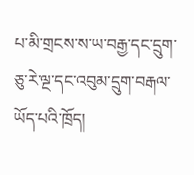པ་མི་གྲངས་ས་ཡ་བརྒྱ་དང་དྲུག་ཅུ་རེ་ལྔ་དང་འབུམ་དྲུག་བརྒལ་ཡོད་པའི་ཁྲོད།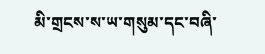མི་གྲངས་ས་ཡ་གསུམ་དང་བཞི་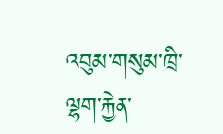འབུམ་གསུམ་ཁྲི་ལྷག་རྐྱེན་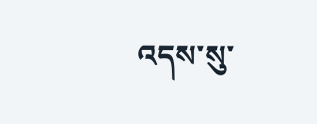འདས་སུ་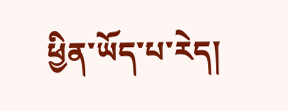ཕྱིན་ཡོད་པ་རེད།